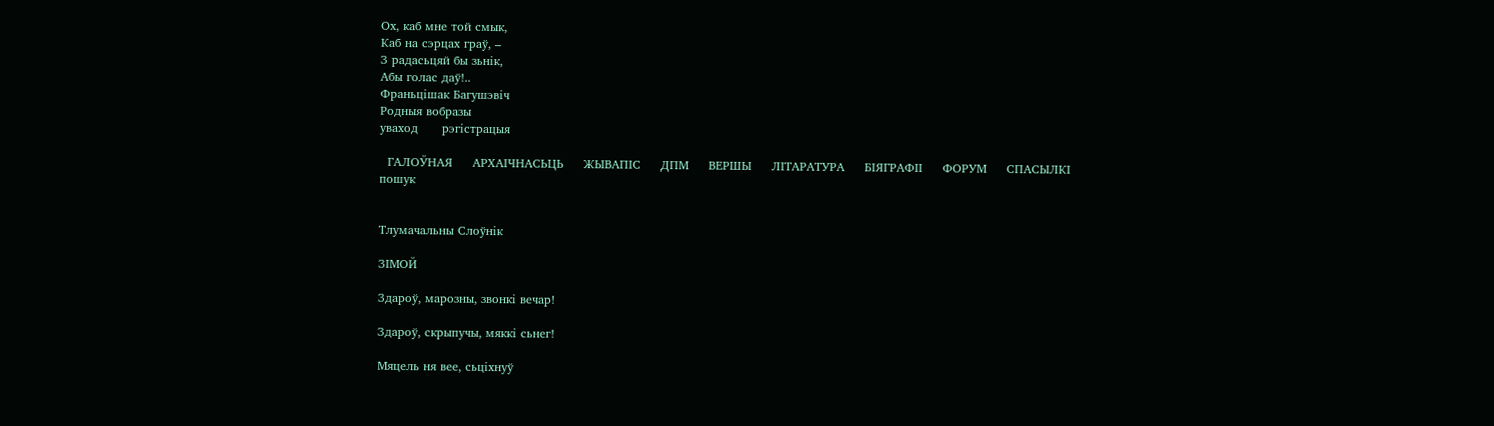Ох, каб мне той смык,
Каб на сэрцах граў, –
З радасьцяй бы зьнік,
Абы голас даў!..
Франьцішак Багушэвіч
Родныя вобразы
уваход      рэгiстрацыя

  ГАЛОЎНАЯ     АРХАІЧНАСЬЦЬ     ЖЫВАПІС     ДПМ     ВЕРШЫ     ЛІТАРАТУРА     БІЯГРАФІІ     ФОРУМ     СПАСЫЛКІ
пошук


Тлумачальны Слоўнік

ЗІМОЙ

Здароў, марозны, звонкі вечар!

Здароў, скрыпучы, мяккі сьнег!

Мяцель ня вее, сьціхнуў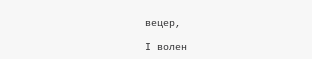вецер,

І волен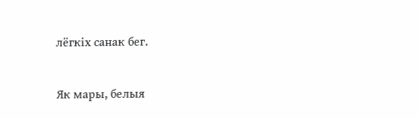лёгкіх санак бег.


Як мары, белыя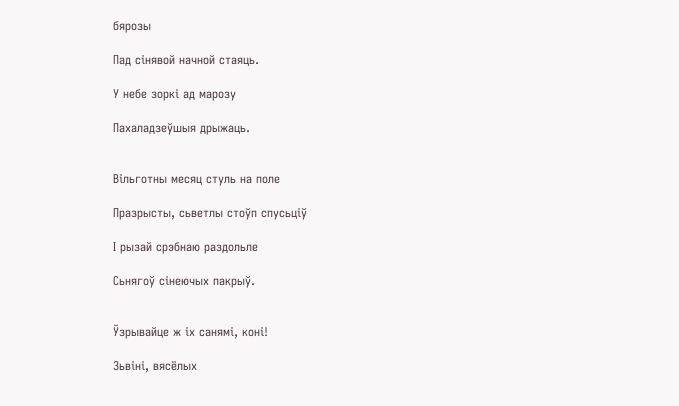бярозы

Пад сінявой начной стаяць.

У небе зоркі ад марозу

Пахаладзеўшыя дрыжаць.


Вільготны месяц стуль на поле

Празрысты, сьветлы стоўп спусьціў

І рызай срэбнаю раздольле

Сьнягоў сінеючых пакрыў.


Ўзрывайце ж іх санямі, коні!

Зьвіні, вясёлых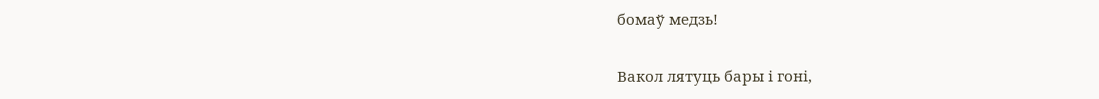бомаў медзь!

Вакол лятуць бары і гоні,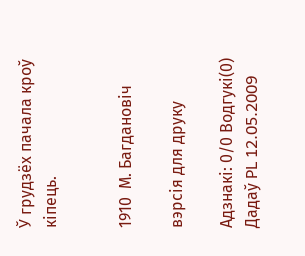Ў грудзёх пачала кроў кіпець.


1910  М. Багдановіч

вэрсія для друку

Адзнакi: 0/0 Водгукі(0)
Дадаў PL 12.05.2009